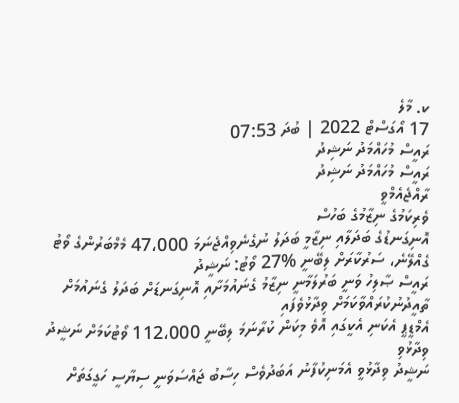ކ. މާލެ
17 އޯގަސްޓް 2022 | ބުދަ 07:53
ރައީސް މުހައްމަދު ނަޝިދު
ރައީސް މުހައްމަދު ނަޝިދު
ރާއްޖެއެމްވީ
ވެރިކަމުގެ ނިޒާމުގެ ބަހުސް
އޮނިގަނޑުގެ ބަދަލާއި ނިޒާމީ ބަދަލު ނުގެނެވިއްޖެނަމަ 47،000 މެމްބަރުންގެ ވޯޓު ގެއްލޭނެ، ސަރުކާރަށް ލިބޭނީ %27 ވޯޓު: ނަޝީދު
ރައީސް ޞާލިހު ވަނީ ބަރުލަމާނީ ނިޒާމު ގެނައުމަށާއި އޮނިގަނޑަށް ބަދަލު ގެނައުމަށް ތާއީދުނުކުރައްވާކަމަށް ވިދާޅުވެފައި
އެމްޑީޕީ އެކަނި އެކީގައި އޮވެ މިކަން ކުރާނަމަ ލިބޭނީ 112،000 ވޯޓުކަމަށް ނަޝީދު ވިދާޅުވި
ނަޝީދު ވިދާޅުވީ އެމަނިކުފާނު އަބަދުވެސް ހިސާބު ޖައްސަވަނީ ސިޔާސީ ހަގީގަތަށް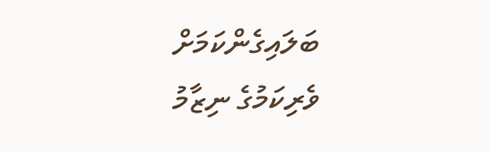ބަލައިގެންކަމަށް
ވެރިކަމުގެ ނިޒާމު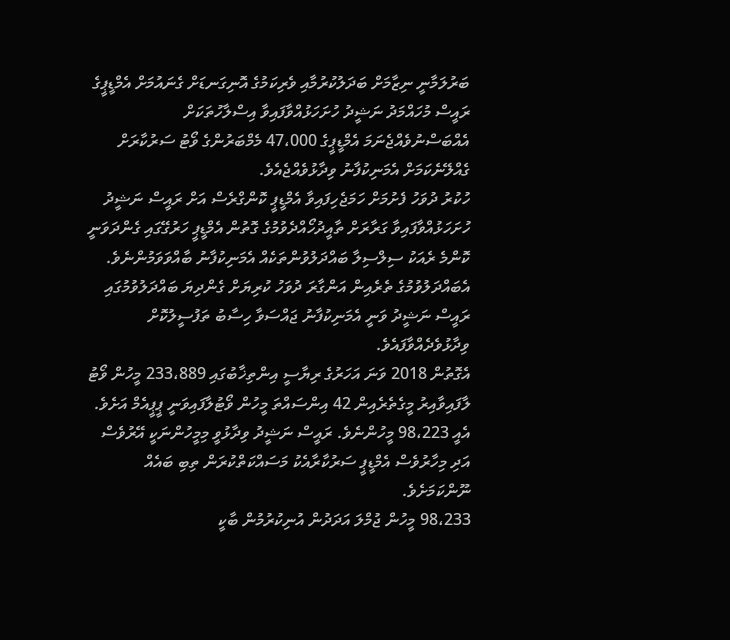ބަރުލަމާނީ ނިޒާމަށް ބަދަލުކުރުމާއި ވެރިކަމުގެ އޮނިގަނޑަށް ގެނައުމަށް އެމްޑީޕީގެ ރައީސް މުހައްމަދު ނަޝީދު ހުށަހަޅުއްވާފައިވާ އިސްލާހުތަކަށް އެއްބަސްނުވެއްޖެނަމަ އެމްޑީޕީގެ 47،000 މެމްބަރުންގެ ވޯޓު ސަރުކާރަށް ގެއްލޭނެކަމަށް އެމަނިކުފާނު ވިދާޅުވެއްޖެއެވެ.
ހުކުރު ދުވަހު ފެށުމަށް ހަމަޖެހިފައިވާ އެމްޑީޕީ ކޮންގްރެސް އަށް ރައީސް ނަޝީދު ހުށަހަޅުއްވާފައިވާ ގަރާރަށް ތާއީދުހޯއްދެވުމުގެ ގޮތުން އެމްޑީޕީ ހަރުގޭގައި ގެންދަވަނީ ކޮންމެ ރެއަކު ސިލްސިލާ ބައްދަލުވުންތަކެއް އެމަނިކުފާނު ބާއްވަވަމުންނެވެ. އެބައްދަލުވުމުގެ ތެރެއިން އަންގާރަ ދުވަހު ކުރިޔަށް ގެންދިޔަ ބައްދަލުވުމުގައި ރައީސް ނަޝީދު ވަނީ އެމަނިކުފާނު ޖައްސަވާ ހިސާބު ތަފުސީލުކޮށް ވިދާޅުވެދެއްވާފައެވެ.
އެގޮތުން 2018 ވަނަ އަހަރުގެ ރިޔާސީ އިންތިޚާބުގައި 233،889 މީހުން ވޯޓު ލާފައިވާއިރު މީގެތެރެއިން 42 އިންސައްތަ މީހުން ވޯޓުލާފައިވަނީ ޕީޕީއެމް އަށެވެ. އެއީ 98،223 މީހުންނެވެ. ރައީސް ނަޝީދު ވިދާޅުވީ މިމީހުންނަކީ އޭރުވެސް އަދި މިހާރުވެސް އެމްޑީޕީ ސަރުކާރާއެކު މަސައްކަތްކުރަން ތިބި ބައެއް ނޫންކަމަށެވެ.
98،233 މީހުން ޖުމްލަ އަދަދުން އުނިކުރުމުން ބާކީ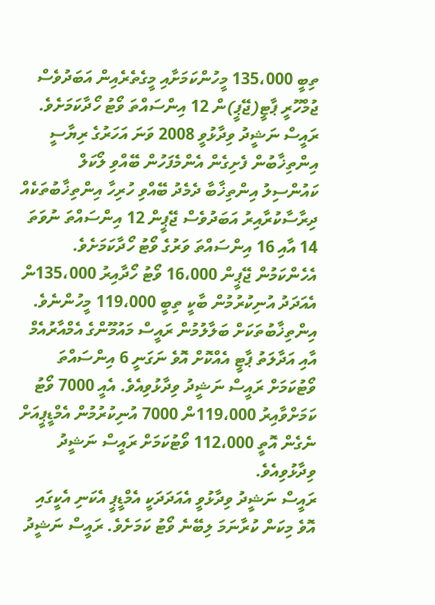ތިބީ 135،000 މީހުންކަމަށާއި މީގެތެރެއިން އަބަދުވެސް ޖުމްހޫރީ ޕާޓީ(ޖޭޕީ)ން 12 އިންސައްތަ ވޯޓު ހޯދާކަމަށެވެ. ރައީސް ނަޝީދު ވިދާޅުވީ 2008 ވަނަ އަހަރުގެ ރިޔާސީ އިންތިޚާބުން ފެށިގެން އެންމެފަހުން ބޭއްވި ލޯކަލް ކައުންސިލު އިންތިޚާބާ ދެމެދު ބޭއްވި ހުރިހާ އިންތިޚާބުތަކެއް ދިރާސާކުރާއިރު އަބަދުވެސް ޖޭޕީން 12 އިންސައްތަ ނުވަތަ 14 އާއި 16 އިންސައްތަ ވަރުގެ ވޯޓު ހޯދާކަމަށެވެ. އެހެންކަމުން ޖޭޕީން 16،000 ވޯޓު ހޯދާއިރު 135،000ން އެއަދަދު އުނިކުރުމުން ބާކީ ތިބީ 119،000 މީހުންނެވެ.
އިންތިޚާބުތަކަށް ބަލާލުމުން ރައީސް މައުމޫންގެ އެމްއާރުއެމް އާއި އަދާލަތު ޕާޓީ އެއްކޮށް އޮވެ ނަގަނީ 6 އިންސައްތަ ވޯޓުކަމަށް ރައީސް ނަޝީދު ވިދާޅުވިއެވެ. އެއީ 7000 ވޯޓު ކަމަށްވާއިރު 119،000ން 7000 އުނިކުރުމުން އެމްޑީޕީއަށް ނެގެން އޮތީ 112،000 ވޯޓުކަމަށް ރައީސް ނަޝީދު ވިދާޅުވިއެވެ.
ރައީސް ނަޝީދު ވިދާޅުވީ އެއަދަދަކީ އެމްޑީޕީ އެކަނި އެކީގައި އޮވެ މިކަން ކުރާނަމަ ލިބޭނެ ވޯޓު ކަމަށެވެ. ރައީސް ނަޝީދު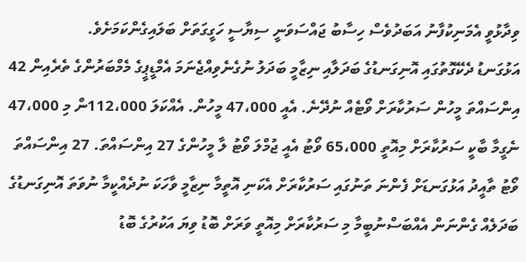ވިދާޅުވީ އެމަނިކުފާނު އަބަދުވެސް ހިސާބު ޖައްސަވަނީ ސިޔާސީ ހަގީގަތަށް ބަލައިގެންކަމަށެވެ.
އަޅުގަނޑު ދެކޭގޮތުގައި އޮނިގަނޑުގެ ބަދަލާއި ނިޒާމީ ބަދަލު ނުގެނެވިއްޖެނަމަ އެމްޑީޕީގެ މެމްބަރުންގެ ތެރެއިން 42 އިންސައްތަ މީހުން ސަރުކާރަށް ވޯޓެއް ނުދޭނެ. އެއީ 47،000 މީހުން. އެއްކަލަ 112،000ން މި 47،000 ނެގީމާ ބާކީ ސަރުކާރަށް މިއޮތީ 65،000 ވޯޓު އެއީ ޖުމްލަ ވޯޓު ލާ މީހުންގެ 27 އިންސައްތަ. 27 އިންސައްތަ ވޯޓު ތާއީދު އަޅުގަނޑަށް ފެންނަ ތަނުގައި ސަރުކާރަށް އެކަނި އޮތީމާ ނިޒާމީ ވާހަކަ ނުދެއްކީމާ ނުވަތަ އޮނިގަނޑުގެ ބަދަލެއް ގެންނަން އެއްބަސްނުބީމާ މި ސަރުކާރަށް މިއޮތީ ވަރަށް ބޮޑު ވިޔަ އަކުރުގެ ބޮޑު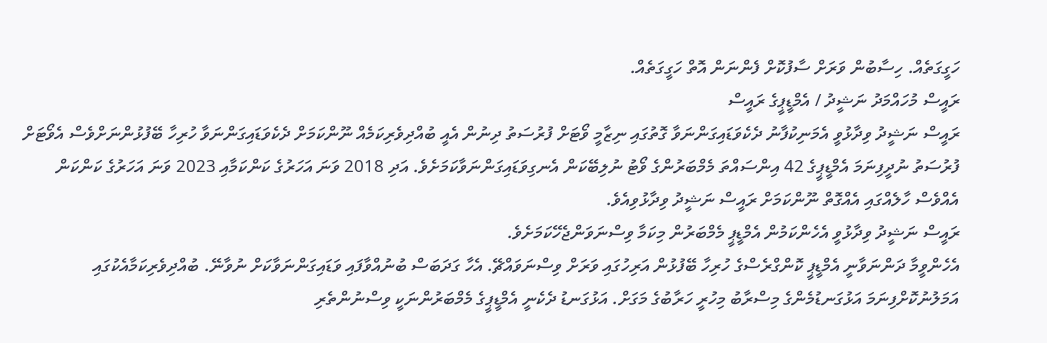ހަގީގަތެއް. ހިސާބުން ވަރަށް ސާފުކޮށް ފެންނަން އޮތް ހަގީގަތެއް.
ރައީސް މުހައްމަދު ނަޝީދު / އެމްޑީޕީގެ ރައީސް
ރައީސް ނަޝީދު ވިދާޅުވީ އެމަނިކުފާނު ދެކެވަޑައިގަންނަވާ ގޮތުގައި ނިޒާމީ ވޯޓަށް ފުރުސަތު ދިނުން އެއީ ބުއްދިވެރިކަމެއް ނޫންކަމަށް ދެކެވަޑައިގަންނަވާ ހުރިހާ ބޭފުޅުންނަށްވެސް އެވޯޓަށް ފުރުސަތު ނުދީފިނަމަ އެމްޑީޕީގެ 42 އިންސައްތަ މެމްބަރުންގެ ވޯޓު ނުލިބޭކަން އެނގިވަޑައިގަންނަވާކަމަށެވެ. އަދި 2018 ވަނަ އަހަރުގެ ކަންކަމާއި 2023 ވަނަ އަހަރުގެ ކަންކަން އެއްވެސް ހާލެއްގައި އެއްގޮތް ނޫންކަމަށް ރައީސް ނަޝީދު ވިދާޅުވިއެވެ.
ރައީސް ނަޝީދު ވިދާޅުވީ އެހެންކަމުން އެމްޑީޕީ މެމްބަރުން މިކަމާ ވިސްނަވަންޖެހޭކަމަށެވެ.
އެހެންވީމާ ދަންނަވާނީ އެމްޑީޕީ ކޮންގްރެސްގެ ހުރިހާ ބޭފުޅުން އަރިހުގައި ވަރަށް ވިސްނަވައްޗޭ. އެހާ ގަދަބަސް ބުނުއްވާފައި ވަޑައިގަންނަވާކަށް ނުވާނޭ. ބުއްދިވެރިކަމާއެކުގައި އަމަލުނުކޮށްފިނަމަ އަޅުގަނޑުމެންގެ މިސްރާބު މިހުރީ ހަރާބުގެ މަގަށް. އަޅުގަނޑު ދެކެނީ އެމްޑީޕީގެ މެމްބަރުންނަކީ ވިސްނުންތެރި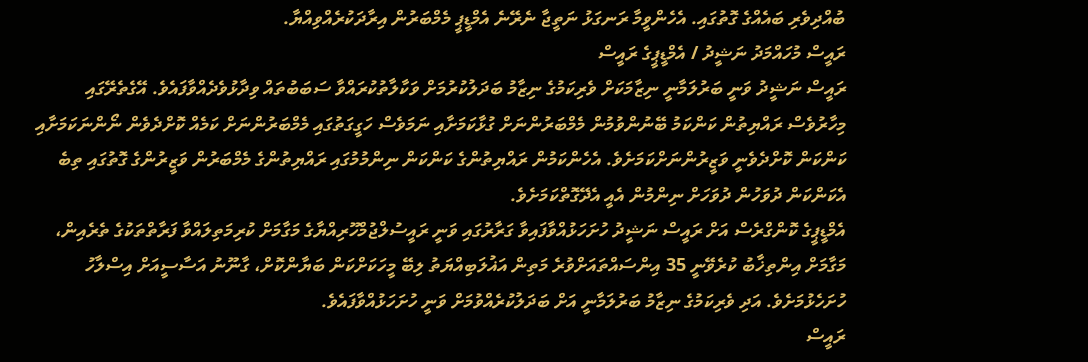ބުއްދިވެރި ބައެއްގެ ގޮތުގައި. އެހެންވީމާ ރަނގަޅު ނަތީޖާ ނެރޭނެ އެމްޑީޕީ މެމްބަރުން އިރާދަކުރެއްވިއްޔާ.
ރައީސް މުހައްމަދު ނަޝީދު / އެމްޑީޕީގެ ރައީސް
ރައީސް ނަޝީދު ވަނީ ބަރުލަމާނީ ނިޒާމަކަށް ވެރިކަމުގެ ނިޒާމު ބަދަލުކުރުމަށް ވަކާލާތުކުރައްވާ ސަބަބުތައް ވިދާޅުވެދެއްވާފައެވެ. އޭގެތެރޭގައި މިހާރުވެސް ރައްޔިތުން ކަންކަމު ބޭނުންވުމުން މެމްބަރުންނަށް ގުޅާކަމަށާއި ނަމަވެސް ހަގީގަތުގައި މެމްބަރުންނަށް ކަމެއް ކޮށްދެވެން ނޯންނަކަމަށާއި ކަންކަން ކޮށްދެވެނީ ވަޒީރުންނަށްކަމަށެވެ. އެހެންކަމުން ރައްޔިތުންގެ ކަންކަން ނިންމުމުގައި ރައްޔިތުންގެ މެމްބަރުން ވަޒީރުންގެ ގޮތުގައި ތިބެ އެކަންކަން ދުވަހުން ދުވަހަށް ނިންމުން އެއީ އެދޭގޮތްކަމަށެވެ.
އެމްޑީޕީގެ ކޮންގްރެސް އަށް ރައީސް ނަޝީދު ހުށަހަޅުއްވާފައިވާ ގަރާރުގައި ވަނީ ރައީސުލްޖުމްހޫރިއްޔާގެ މަގާމަށް ކުރިމަތިލައްވާ ފަރާތްތަކުގެ ތެރެއިން، މަގާމަށް އިންތިޚާބު ކުރެވޭނީ 35 އިންސައްތައަށްވުރެ މަތިން އަޣުލަބިއްޔަތު ލިބޭ މީހަކަށްކަން ބަޔާންކޮށް، ގާނޫނު އަސާސީއަށް އިސްލާހު ހުށަހެޅުމަށެވެ. އަދި ވެރިކަމުގެ ނިޒާމު ބަރުލަމާނީ އަށް ބަދަލުކުރެއްވުމަށް ވަނީ ހުށަހަޅުއްވާފައެވެ.
ރައީސް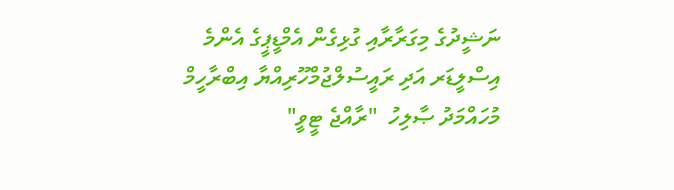ނަޝީދުގެ މިގަރާރާއި ގުޅިގެން އެމްޑީޕީގެ އެންމެ އިސްލީޑަރ އަދި ރައީސުލްޖުމްހޫރިއްޔާ އިބްރާހީމް މުހައްމަދު ޞާލިހު  "ރާއްޖެ ޓީވީ"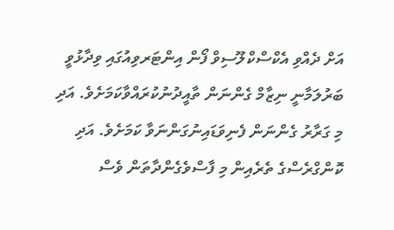އަށް ދެއްވި އެކްސްކްލޫސިވް ފޯން އިންޓަރވިއުގައި ވިދާޅުވީ ބަރުލަމާނީ ނިޒާމް ގެންނަން ތާއީދުނުކުރައްވާކަމަށެވެ. އަދި މި ގަރާރު ގެންނަން ފެނިވަޑައިނުގަންނަވާ ކަމަށެވެ. އަދި ކޮންގްރެސްގެ ތެރެއިން މި ފާސްވެގެންދާތަން ވެސް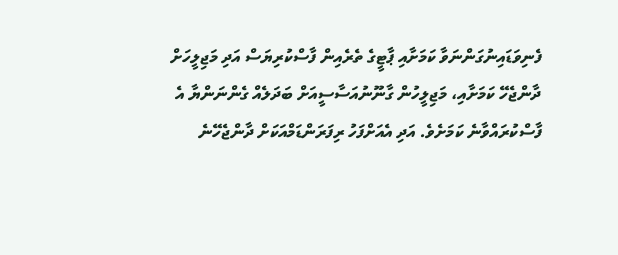ފެނިވަޑައިނުގަންނަވާ ކަމަށާއި ޕާޓީގެ ތެރެއިން ފާސްކުރިޔަސް އަދި މަޖިލީހަށް ދާންޖެހޭ ކަމަށާއި، މަޖިލީހުން ގާނޫނުއަސާސީއަށް ބަދަލެއް ގެންނަންޔާ އެ ފާސްކުރައްވާނެ ކަމަށެވެ. އަދި އެއަށްފަހު ރިފަރަންޑަމްއަކަށް ދާންޖެހޭނެ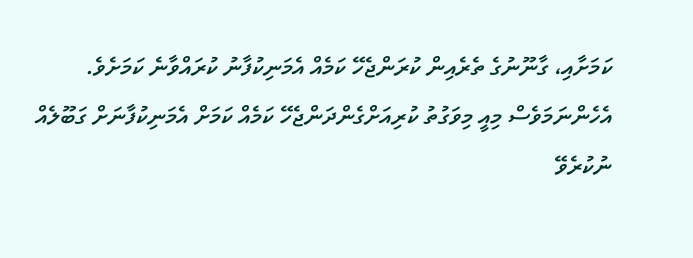ކަމަށާއި، ގާނޫނުގެ ތެރެއިން ކުރަންޖެހޭ ކަމެއް އެމަނިކުފާނު ކުރައްވާނެ ކަމަށެވެ. އެހެންނަމަވެސް މިއީ މިވަގުތު ކުރިއަށްގެންދަންޖެހޭ ކަމެއް ކަމަށް އެމަނިކުފާނަށް ގަބޫލެއް ނުކުރެވޭ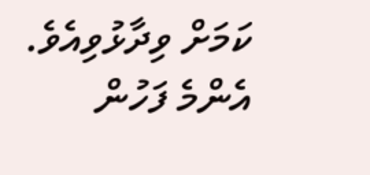ކަމަށް ވިދާޅުވިއެވެ.
އެންމެ ފަހުން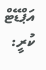އަޕްޑޭޓް ކުރީ: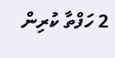2 ހަފްތާ ކުރިން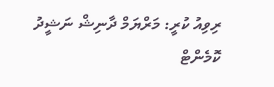ރިވިއު ކުރީ: މަރްޔަމް ދާނިޝް ނަޝީދު
ކޮމެންޓް